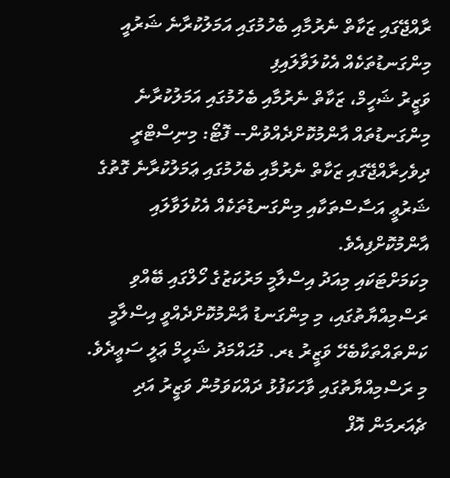ރާއްޖޭގައި ޒަކާތް ނެރުމާއި ބެހުމުގައި އަމަލުކުރާނެ ޝަރުއީ މިންގަނޑުތަކެއް އެކުލަވާލައިފި
ވަޒީރު ޝަހީމް، ޒަކާތް ނެރުމާއި ބެހުމުގައި އަމަލުކުރާނެ މިންގަނޑުތައް އާންމުކޮށްދެއްވުން-- ފޮޓޯ: މިނިސްޓްރީ
ދިވެހިރާއްޖޭގައި ޒަކާތް ނެރުމާއި ބެހުމުގައި ޢަމަލުކުރާނެ ގޮތުގެ ޝަރުޢީ އަސާސްތަކާއި މިންގަނޑުތަކެއް އެކުލަވާލައި އާންމުކޮށްފިއެވެ.
މިކަމަށްޓަކައި މިއަދު އިސްލާމީ މަރުކަޒުގެ ހޯލްގައި ބޭއްވި ރަސްމިއްޔާތުގައި، މި މިންގަނޑު އާންމުކޮށްދެއްވީ އިސްލާމީ ކަންތައްތަކާބެހޭ ވަޒީރު ޑރ. މުޙައްމަދު ޝަހީމް ޢަލީ ސަޢީދެވެ.
މި ރަސްމިއްޔާތުގައި ވާހަކަފުޅު ދައްކަވަމުން ވަޒީރު އަދި ޗެއަރމަން އޮފް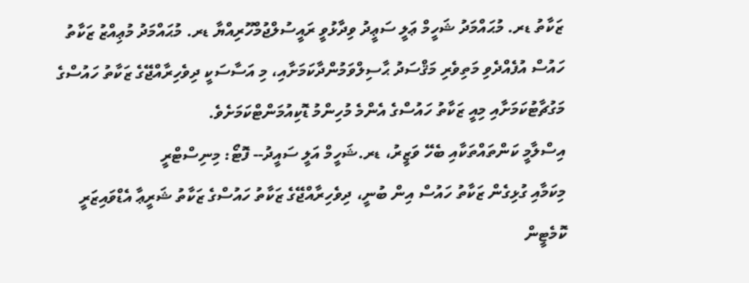ޒަކާތު ޑރ. މުޙައްމަދު ޝަހީމް ޢަލީ ސަޢީދު ވިދާޅުވީ ރައީސުލްޖުމްހޫރިއްޔާ ޑރ. މުޙައްމަދު މުޢިއްޒު ޒަކާތު ހައުސް އުފެއްދެވި މަތިވެރި މަޤްސަދު ޙާސިލްވަމުންދާކަމަށާއި، މި އަސާސަކީ ދިވެހިރާއްޖޭގެ ޒަކާތު ހައުސްގެ މަގުޗާޓުކަމަށާއި މިއީ ޒަކާތު ހައުސްގެ އެންމެ މުހިންމު ޑޮކިއުމަންޓްކަމަށެވެ.
އިސްލާމީ ކަންތައްތަކާއި ބެހޭ ވަޒީރު، ޑރ.ޝަހީމް އަލީ ސައީދު-- ފޮޓޯ: މިނިސްޓްރީ
މިކަމާއި ގުޅިގެން ޒަކާތު ހައުސް އިން ބުނީ، ދިވެހިރާއްޖޭގެ ޒަކާތު ހައުސްގެ ޒަކާތު ޝަރީޢާ އެޑްވައިޒަރީ ކޮމެޓީން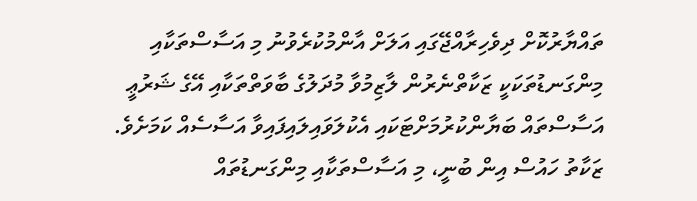ތައްޔާރުކޮށް ދިވެހިރާއްޖޭގައި އަލަށް އާންމުކުރެވުނު މި އަސާސްތަކާއި މިންގަނޑުތަކަކީ ޒަކާތްނެރުން ލާޒިމުވާ މުދަލުގެ ބާވަތްތަކާއި އޭގެ ޝަރުޢީ އަސާސްތައް ބަޔާންކުރުމަށްޓަކައި އެކުލަވައިލައިފައިވާ އަސާސެއް ކަމަށެވެ.
ޒަކާތު ހައުސް އިން ބުނީ، މި އަސާސްތަކާއި މިންގަނޑުތައް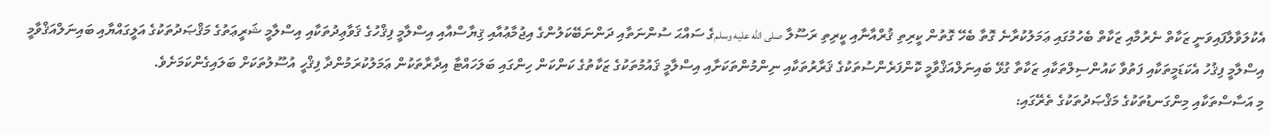އެކުލަވާލާފައިވަނީ ޒަކާތް ނެރުމާއި ޒަކާތް ބެހުމުގައި ޢަމަލުކުރާނެ ގޮތާ ބެހޭ ގޮތުން ކީރިތި ޤުރްއާނާއި ކީރިތި ރަސޫލާ صلى الله عليه وسلمގެ ސައްޙަ ސުންނަތާއި ދަންނަބޭކަލުންގެ އިޖުމާޢުއާއި ޤިޔާސްއާއި އިސްލާމީ ފިޤްހުގެ ޤަވާޢިދުތަކާއި އިސްލާމީ ޝަރީޢަތުގެ މަޤްޞަދުތަކުގެ އަލީގައްޔާއި ބައިނަލްއަޤްވާމީ އިސްލާމީ ފިޤުހު އެކަޑަމީތަކާއި ފަތުވާ ކައުންސިލްތަކާއި ޒަކާތާ ގުޅޭ ބައިނަލްއަޤްވާމީ ކޮންފަރެންސުތަކުގެ ޤަރާރުތަކާއި ނިންމުންތަކަށާއި އިސްލާމީ ޤައުމުތަކުގެ ޒަކާތުގެ ކަންކަން ހިންގައި ބަލަހައްޓާ އިދާރާތަކުން ޢަމަލުކުރަމުންދާ ފިޤްހީ އުސޫލުތަކަށް ބަލައިގެންކަމަށެވެ.
މި އަސާސްތަކާއި މިންގަނޑުތަކުގެ މަޤްޞަދުތަކުގެ ތެރޭގައި: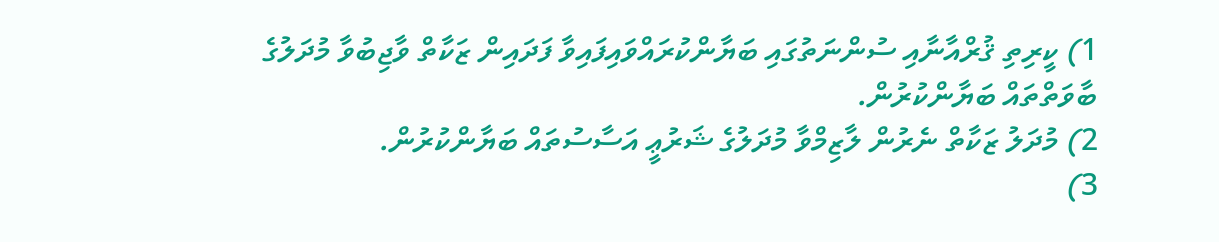1) ކީރިތި ޤުރްއާނާއި ސުންނަތުގައި ބަޔާންކުރައްވައިފައިވާ ފަދައިން ޒަކާތް ވާޖިބުވާ މުދަލުގެ ބާވަތްތައް ބަޔާންކުރުން.
2) މުދަލު ޒަކާތް ނެރުން ލާޒިމްވާ މުދަލުގެ ޝަރުޢީ އަސާސުތައް ބަޔާންކުރުން.
3)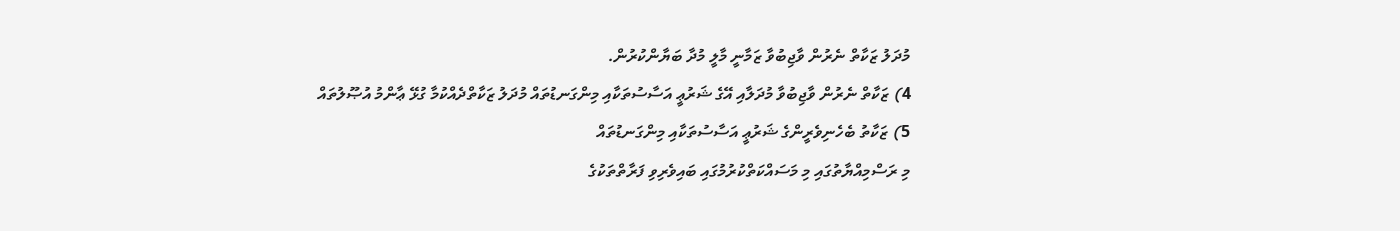މުދަލު ޒަކާތް ނެރުން ވާޖިބުވާ ޒަމާނީ މާލީ މުދާ ބަޔާންކުރުން.
4) ޒަކާތް ނެރުން ވާޖިބުވާ މުދަލާއި އޭގެ ޝަރުޢީ އަސާސުތަކާއި މިންގަނޑުތައް މުދަލު ޒަކާތްދެއްކުމާ ގުޅޭ ޢާންމު އުޞޫލުތައް
5) ޒަކާތު ބެހެނިވެރީންގެ ޝަރުޢީ އަސާސުތަކާއި މިންގަނޑުތައް
މި ރަސްމިއްޔާތުގައި މި މަސައްކަތްކުރުމުގައި ބައިވެރިވި ފަރާތްތަކުގެ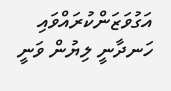އަގުވަޒަންކުރައްވައި ހަނދާނީ ލިޔުން ވަނީ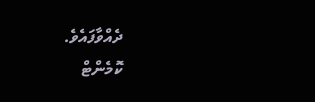ދެއްވާފައެވެ.
ކޮމެންޓް